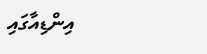އިންޑިއާގައި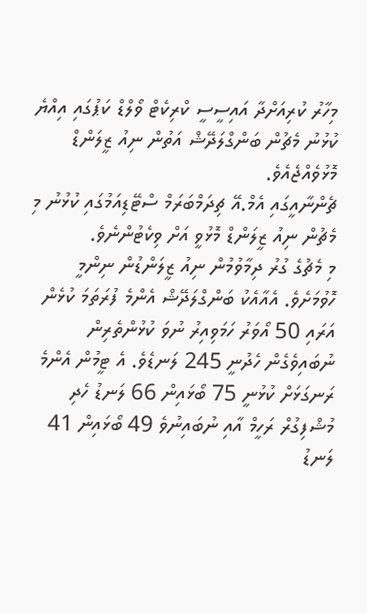މިހާރު ކުރިއަށްދާ އައިސީސީ ކްރިކެޓް ވޯލްޑް ކަޕުގައި އިއްޔެ ކުޅުނު މެޗުން ބަންގްލަދޭޝް އަތުން ނިއު ޒީލަންޑް މޮޅުވެއްޖެއެވެ.
ޗެންނާއީގައި އެމް.އޭ ޗިދަމްބަރަމް ސްޓޭޑިއަމުގައި ކުޅުނު މި މެޗުން ނިއު ޒީލަންޑް މޮޅުވީ އަށް ވިކެޓުންނެވެ.
މި މެޗުގެ ގުރު ދިމާވުމުން ނިއު ޒީލަންޑުން ނިންމީ ހޮވުމަށެވެ. އެއާއެކު ބަންގްލަދޭޝް އެންމެ ފުރަތަމަ ކުޅެން އަރައި 50 އޯވަރު ހަމަވިއިރު ނުވަ ކުޅުންތެރިން ނުބައިވެގެން ހެދުނީ 245 ލަނޑެވެ. އެ ޓީމުން އެންމެ ރަނގަޅަށް ކުޅުނީ 75 ބޯޅައިން 66 ލަނޑު ހެދި މުޝްފިގުރް ރަހީމް އާއި ނުބައިނުވެ 49 ބޯޅައިން 41 ލަނޑު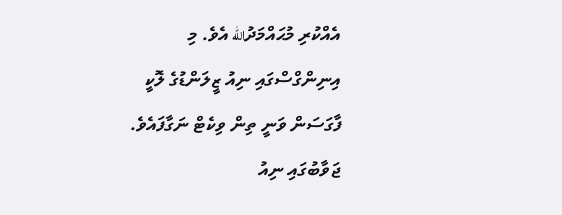އެއްކުރި މުޙައްމަދުالله އެވެ. މި އިނިންގްސްގައި ނިއު ޒީލަންޑުގެ ލޮކީ ފާގަސަން ވަނީ ތިން ވިކެޓް ނަގާފައެވެ.
ޖަވާބުގައި ނިއު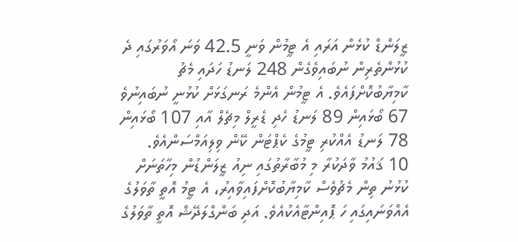ޒީލަންޑް ކުޅެން އަރައި އެ ޓީމުން ވަނީ 42.5 ވަނަ އޯވަރުގައި ދެ ކުޅުންތެރިން ނުބައިވެގެން 248 ލަނޑު ހަދައި މެޗު ކާމިޔާބުކޮށްފައެވެ. އެ ޓީމުން އެންމެ ރަނގަޅަށް ކުޅުނީ ނުބައިނުވެ 67 ބޯޅައިން 89 ލަނޑު ހެދި ޑެރީލް މިޗެލް އާއި 107 ބޯޅައިން 78 ލަނޑު އެއްކުރި ޓީމުގެ ކެޕްޓަން ކޭން ވިލިއަމްސަންއެވެ.
10 ޤައުމު ވާދަކުރާ މި މުބާރާތުގައި ނިއު ޒީލަންޑުން މިހާތަނަށް ކުޅުނު ތިން މެޗުވެސް ކާމިޔާބުކޮށްފައިވާއިރު، އެ ޓީމު އޮތީ ތާވަލުގެ އެއްވަނައިގައި ހަ ޕޮއިންޓާއެކުއެވެ. އަދި ބަންގްލަދޭޝް އޮތީ ތާވަލުގެ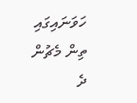ހަވަނައިގައި ތިން މެޗުން ދެ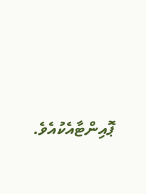ޕޮއިންޓާއެކުއެވެ.